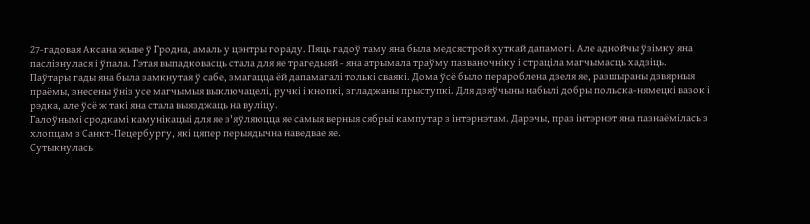27-гадовая Аксана жыве ў Гродна, амаль у цэнтры гораду. Пяць гадоў таму яна была медсястрой хуткай дапамогі. Але аднойчы ўзімку яна паслізнулася і ўпала. Гэтая выпадковасць стала для яе трагедыяй - яна атрымала траўму пазваночніку і страціла магчымасць хадзіць.
Паўтары гады яна была замкнутая ў сабе, змагацца ёй дапамагалі толькі сваякі. Дома ўсё было перароблена дзеля яе, разшыраны дзвярныя праёмы, знесены ўніз усе магчымыя выключацелі, ручкі і кнопкі, згладжаны прыступкі. Для дзяўчыны набылі добры польска-нямецкі вазок і рэдка, але ўсё ж такі яна стала выязджаць на вуліцу.
Галоўнымі сродкамі камунікацыі для яе з'яўляюцца яе самыя верныя сябрыі кампутар з інтэрнэтам. Дарэчы, праз інтэрнэт яна пазнаёмілась з хлопцам з Санкт-Пецербургу, які цяпер перыядычна наведвае яе.
Сутыкнулась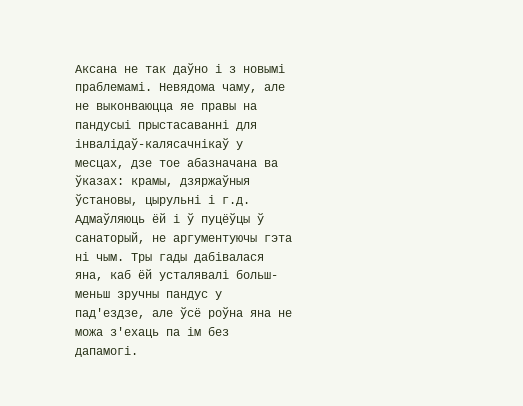Аксана не так даўно і з новымі праблемамі. Невядома чаму, але не выконваюцца яе правы на пандусыі прыстасаванні для інвалідаў-калясачнікаў у месцах, дзе тое абазначана ва ўказах: крамы, дзяржаўныя ўстановы, цырульні і г.д. Адмаўляюць ёй і ў пуцёўцы ў санаторый, не аргументуючы гэта ні чым. Тры гады дабівалася яна, каб ёй усталявалі больш-меньш зручны пандус у пад'ездзе, але ўсё роўна яна не можа з'ехаць па ім без дапамогі.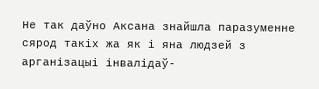Не так даўно Аксана знайшла паразуменне сярод такіх жа як і яна людзей з арганізацыі інвалідаў-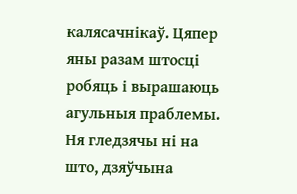калясачнікаў. Цяпер яны разам штосці робяць і вырашаюць агульныя праблемы.
Ня гледзячы ні на што, дзяўчына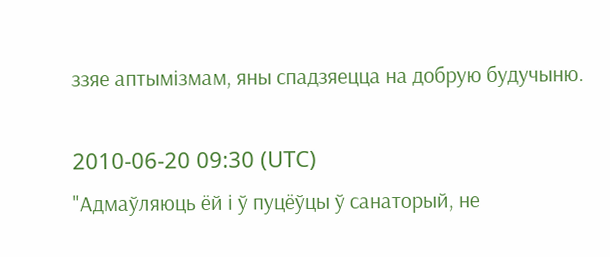ззяе аптымізмам, яны спадзяецца на добрую будучыню.

2010-06-20 09:30 (UTC)
"Адмаўляюць ёй і ў пуцёўцы ў санаторый, не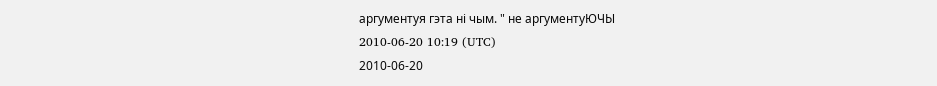аргументуя гэта ні чым. " не аргументуЮЧЫ
2010-06-20 10:19 (UTC)
2010-06-20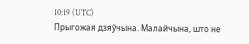10:19 (UTC)
Прыгожая дзяўчына. Малайчына, што не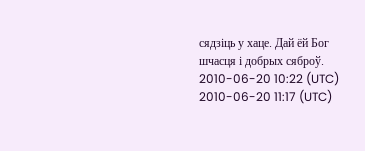сядзіць у хаце. Дай ёй Бог шчасця і добрых сяброў.
2010-06-20 10:22 (UTC)
2010-06-20 11:17 (UTC)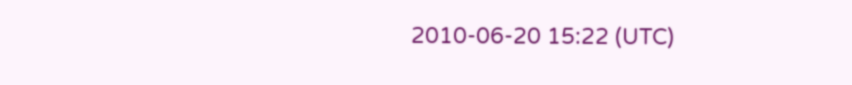2010-06-20 15:22 (UTC)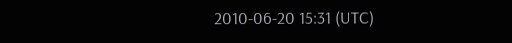2010-06-20 15:31 (UTC)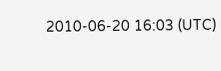2010-06-20 16:03 (UTC)